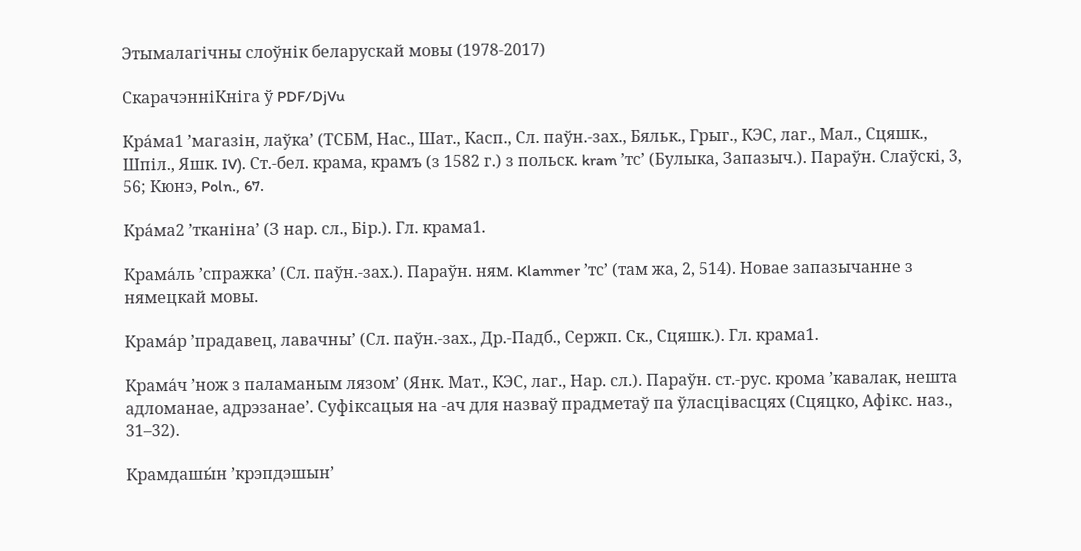Этымалагічны слоўнік беларускай мовы (1978-2017)

СкарачэнніКніга ў PDF/DjVu

Кра́ма1 ’магазін, лаўка’ (ТСБМ, Нас., Шат., Касп., Сл. паўн.-зах., Бяльк., Грыг., КЭС, лаг., Мал., Сцяшк., Шпіл., Яшк. IV). Ст.-бел. крама, крамъ (з 1582 г.) з польск. kram ’тс’ (Булыка, Запазыч.). Параўн. Слаўскі, 3, 56; Кюнэ, Poln., 67.

Кра́ма2 ’тканіна’ (З нар. сл., Бір.). Гл. крама1.

Крама́ль ’спражка’ (Сл. паўн.-зах.). Параўн. ням. Klammer ’тс’ (там жа, 2, 514). Новае запазычанне з нямецкай мовы.

Крама́р ’прадавец, лавачны’ (Сл. паўн.-зах., Др.-Падб., Сержп. Ск., Сцяшк.). Гл. крама1.

Крама́ч ’нож з паламаным лязом’ (Янк. Мат., КЭС, лаг., Нар. сл.). Параўн. ст.-рус. крома ’кавалак, нешта адломанае, адрэзанае’. Суфіксацыя на ‑ач для назваў прадметаў па ўласцівасцях (Сцяцко, Афікс. наз., 31–32).

Крамдашы́н ’крэпдэшын’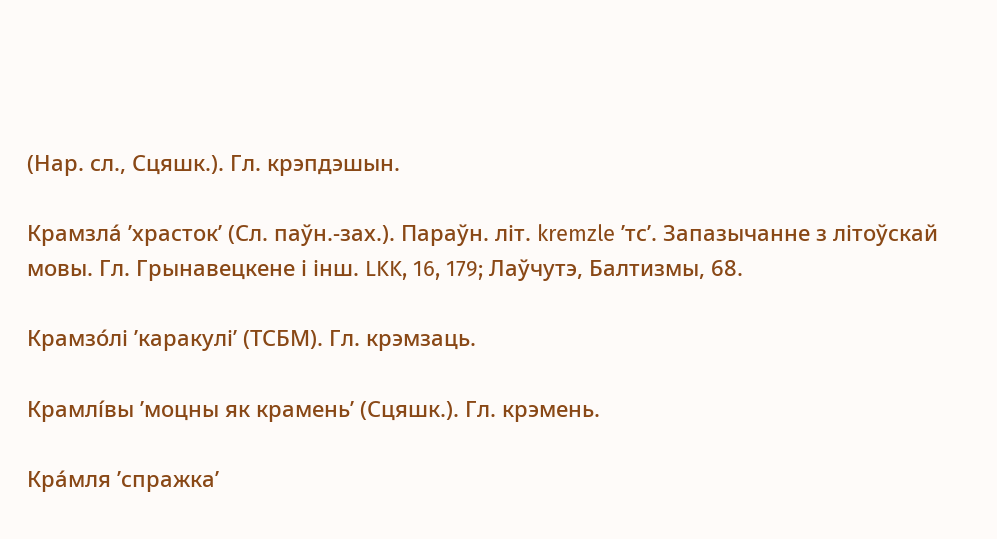(Нар. сл., Сцяшк.). Гл. крэпдэшын.

Крамзла́ ’храсток’ (Сл. паўн.-зах.). Параўн. літ. kremzle ’тс’. Запазычанне з літоўскай мовы. Гл. Грынавецкене і інш. LKK, 16, 179; Лаўчутэ, Балтизмы, 68.

Крамзо́лі ’каракулі’ (ТСБМ). Гл. крэмзаць.

Крамлі́вы ’моцны як крамень’ (Сцяшк.). Гл. крэмень.

Кра́мля ’спражка’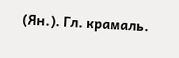(Ян.). Гл. крамаль.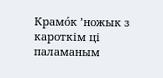Крамо́к ’ножык з кароткім ці паламаным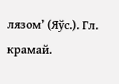лязом’ (Яўс.). Гл. крамай.